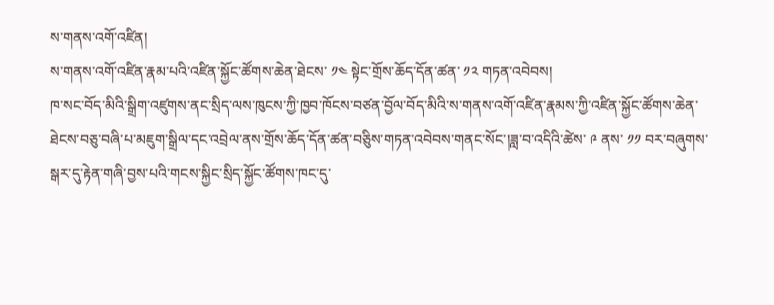ས་གནས་འགོ་འཛིན།
ས་གནས་འགོ་འཛིན་རྣམ་པའི་འཛིན་སྐྱོང་ཚོགས་ཆེན་ཐེངས་ ༡༤ སྟེང་གྲོས་ཆོད་དོན་ཚན་ ༡༢ གཏན་འབེབས།
ཁ་སང་བོད་མིའི་སྒྲིག་འཛུགས་ནང་སྲིད་ལས་ཁུངས་ཀྱི་ཁྱབ་ཁོངས་བཙན་བྱོལ་བོད་མིའི་ས་གནས་འགོ་འཛིན་རྣམས་ཀྱི་འཛིན་སྐྱོང་ཚོགས་ཆེན་ཐེངས་བཅུ་བཞི་པ་མཇུག་སྒྲིལ་དང་འབྲེལ་ནས་གྲོས་ཆོད་དོན་ཚན་བཅིུས་གཏན་འབེབས་གནང་སོང་།ཟླ་བ་འདིའི་ཚེས་ ༩ ནས་ ༡༡ བར་བཞུགས་སྒར་དུ་རྟེན་གཞི་བྱས་པའི་གངས་སྐྱིང་སྲིད་སྐྱོང་ཚོགས་ཁང་དུ་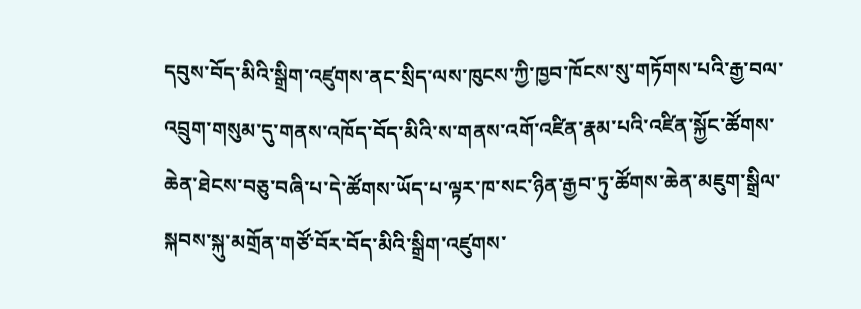དབུས་བོད་མིའི་སྒྲིག་འཛུགས་ནང་སྲིད་ལས་ཁུངས་ཀྱི་ཁྱབ་ཁོངས་སུ་གཏོགས་པའི་རྒྱ་བལ་འབྲུག་གསུམ་དུ་གནས་འཁོད་བོད་མིའི་ས་གནས་འགོ་འཛིན་རྣམ་པའི་འཛིན་སྐྱོང་ཚོགས་ཆེན་ཐེངས་བཅུ་བཞི་པ་དེ་ཚོགས་ཡོད་པ་ལྟར་ཁ་སང་ཉིན་རྒྱབ་ཏུ་ཚོགས་ཆེན་མཇུག་སྒྲིལ་སྐབས་སྐུ་མགྲོན་གཙོ་བོར་བོད་མིའི་སྒྲིག་འཛུགས་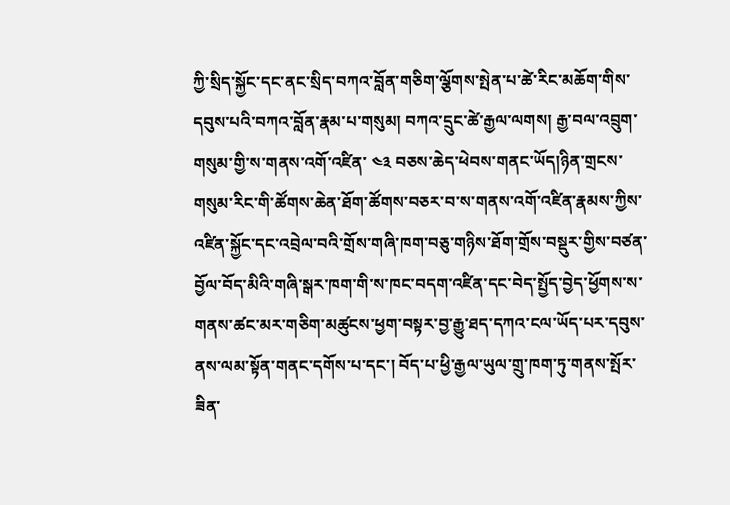ཀྱི་སྲིད་སྐྱོང་དང་ནང་སྲིད་བཀའ་བློན་གཅིག་ལྕོགས་སྤེན་པ་ཚེ་རིང་མཆོག་གིས་དབུས་པའི་བཀའ་བློན་རྣམ་པ་གསུམ། བཀའ་དྲུང་ཚེ་རྒྱལ་ལགས། རྒྱ་བལ་འབྲུག་གསུམ་གྱི་ས་གནས་འགོ་འཛིན་ ༤༣ བཅས་ཆེད་ཕེབས་གནང་ཡོད།ཉིན་གྲངས་གསུམ་རིང་གི་ཚོགས་ཆེན་ཐོག་ཚོགས་བཅར་བ་ས་གནས་འགོ་འཛིན་རྣམས་ཀྱིས་འཛིན་སྐྱོང་དང་འབྲེལ་བའི་གྲོས་གཞི་ཁག་བཅུ་གཉིས་ཐོག་གྲོས་བསྡུར་གྱིས་བཙན་བྱོལ་བོད་མིའི་གཞི་སྒར་ཁག་གི་ས་ཁང་བདག་འཛིན་དང་བེད་སྤྱོད་བྱེད་ཕྱོགས་ས་གནས་ཚང་མར་གཅིག་མཚུངས་ཕྱག་བསྟར་བྱ་རྒྱུ་ཐད་དཀའ་ངལ་ཡོད་པར་དབུས་ནས་ལམ་སྟོན་གནང་དགོས་པ་དང་། བོད་པ་ཕྱི་རྒྱལ་ཡུལ་གྲུ་ཁག་ཏུ་གནས་སྤོར་ཟིན་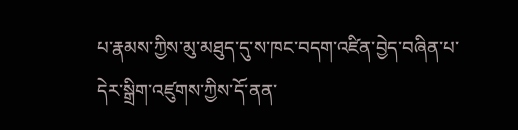པ་རྣམས་ཀྱིས་མུ་མཐུད་དུ་ས་ཁང་བདག་འཛིན་བྱེད་བཞིན་པ་དེར་སྒྲིག་འཛུགས་ཀྱིས་དོ་ནན་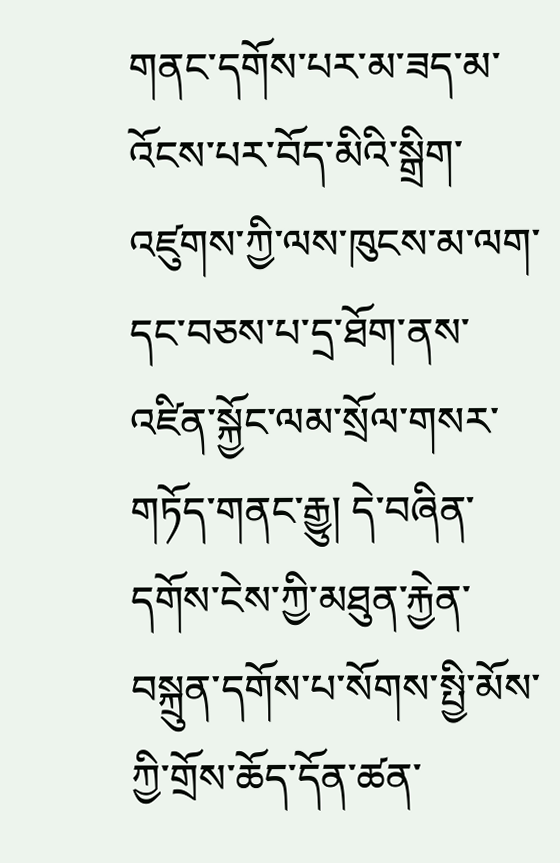གནང་དགོས་པར་མ་ཟད་མ་འོངས་པར་བོད་མིའི་སྒྲིག་འཛུགས་ཀྱི་ལས་ཁུངས་མ་ལག་དང་བཅས་པ་དྲ་ཐོག་ནས་འཛིན་སྐྱོང་ལམ་སྲོལ་གསར་གཏོད་གནང་རྒྱུ། དེ་བཞིན་དགོས་ངེས་ཀྱི་མཐུན་རྐྱེན་བསྐྲུན་དགོས་པ་སོགས་སྤྱི་མོས་ཀྱི་གྲོས་ཆོད་དོན་ཚན་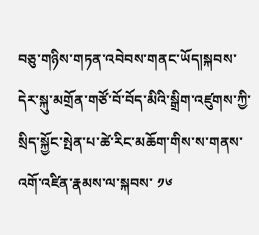བཅུ་གཉིས་གཏན་འབེབས་གནང་ཡོད།སྐབས་དེར་སྐུ་མགྲོན་གཙོ་བོ་བོད་མིའི་སྒྲིག་འཛུགས་ཀྱི་སྲིད་སྐྱོང་སྤེན་པ་ཚེ་རིང་མཆོག་གིས་ས་གནས་འགོ་འཛིན་རྣམས་ལ་སྐབས་ ༡༦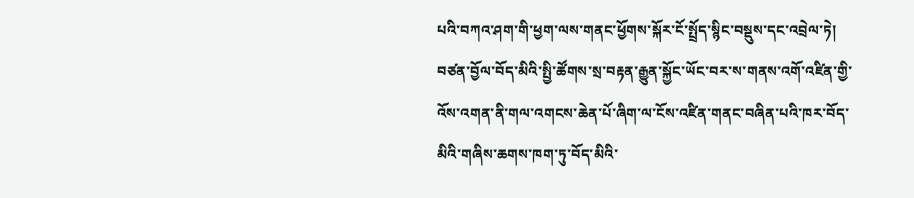པའི་བཀའ་ཤག་གི་ཕྱག་ལས་གནང་ཕྱོགས་སྐོར་ངོ་སྤྲོད་སྙིང་བསྡུས་དང་འབྲེལ་ཏེ། བཙན་བྱོལ་བོད་མིའི་སྤྱི་ཚོགས་སྲ་བརྟན་རྒྱུན་སྐྱོང་ཡོང་བར་ས་གནས་འགོ་འཛིན་གྱི་འོས་འགན་ནི་གལ་འགངས་ཆེན་པོ་ཞིག་ལ་ངོས་འཛིན་གནང་བཞིན་པའི་ཁར་བོད་མིའི་གཞིས་ཆགས་ཁག་ཏུ་བོད་མིའི་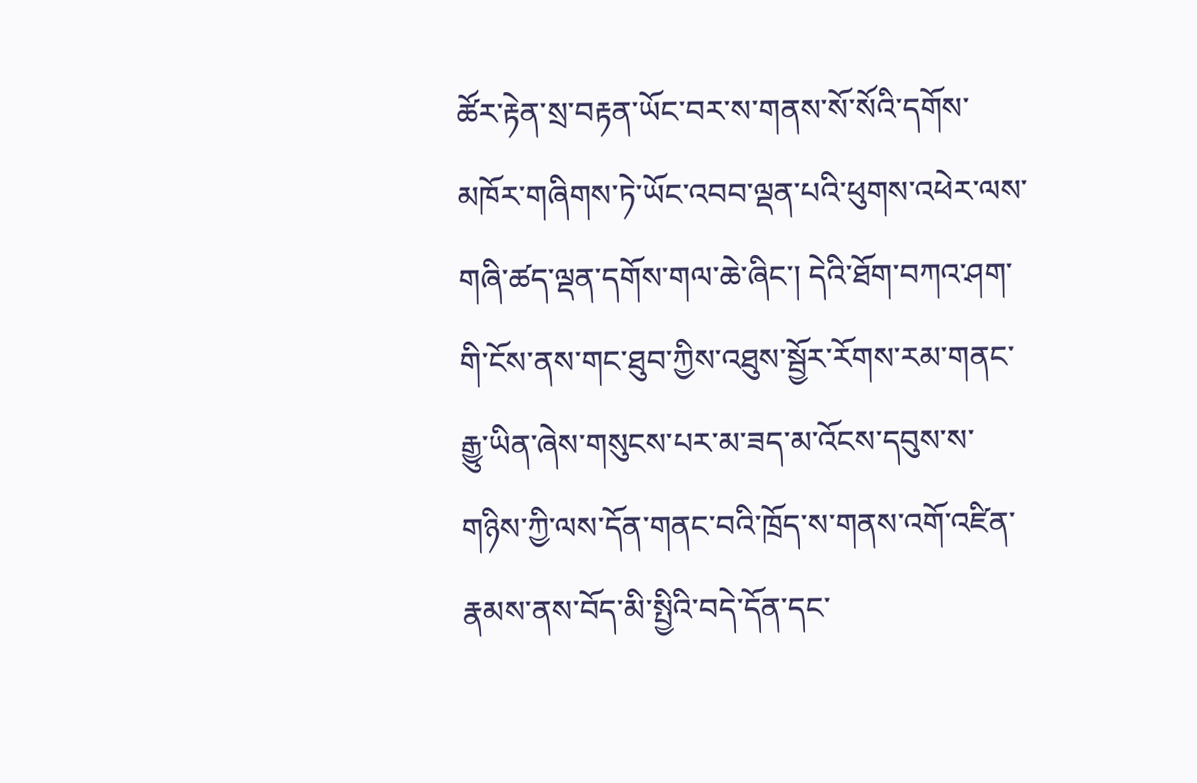ཚོར་རྟེན་སྲ་བརྟན་ཡོང་བར་ས་གནས་སོ་སོའི་དགོས་མཁོར་གཞིགས་ཏེ་ཡོང་འབབ་ལྡན་པའི་ཕུགས་འཕེར་ལས་གཞི་ཚད་ལྡན་དགོས་གལ་ཆེ་ཞིང་། དེའི་ཐོག་བཀའ་ཤག་གི་ངོས་ནས་གང་ཐུབ་ཀྱིས་འཐུས་སྦྱོར་རོགས་རམ་གནང་རྒྱུ་ཡིན་ཞེས་གསུངས་པར་མ་ཟད་མ་འོངས་དབུས་ས་གཉིས་ཀྱི་ལས་དོན་གནང་བའི་ཁྲོད་ས་གནས་འགོ་འཛིན་རྣམས་ནས་བོད་མི་སྤྱིའི་བདེ་དོན་དང་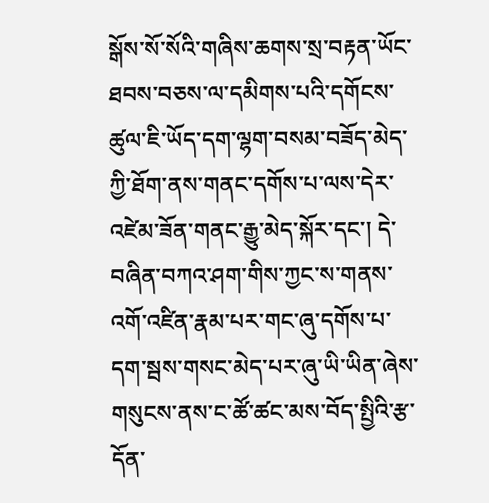སྒོས་སོ་སོའི་གཞིས་ཆགས་སྲ་བརྟན་ཡོང་ཐབས་བཅས་ལ་དམིགས་པའི་དགོངས་ཚུལ་ཇི་ཡོད་དག་ལྷག་བསམ་བཟོད་མེད་ཀྱི་ཐོག་ནས་གནང་དགོས་པ་ལས་དེར་འཛེམ་ཟོན་གནང་རྒྱུ་མེད་སྐོར་དང་། དེ་བཞིན་བཀའ་ཤག་གིས་ཀྱང་ས་གནས་འགོ་འཛིན་རྣམ་པར་གང་ཞུ་དགོས་པ་དག་སྦས་གསང་མེད་པར་ཞུ་ཡི་ཡིན་ཞེས་གསུངས་ནས་ང་ཚོ་ཚང་མས་བོད་སྤྱིའི་རྩ་དོན་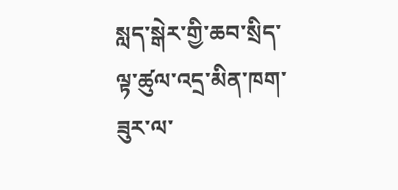སླད་སྒེར་གྱི་ཆབ་སྲིད་ལྟ་ཚུལ་འདྲ་མིན་ཁག་ཟུར་ལ་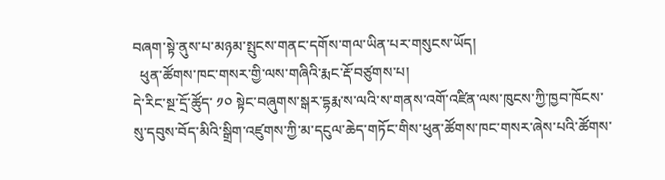བཞག་སྟེ་ནུས་པ་མཉམ་སྤུངས་གནང་དགོས་གལ་ཡིན་པར་གསུངས་ཡོད།
  ཕུན་ཚོགས་ཁང་གསར་གྱི་ལས་གཞིའི་རྨང་རྡོ་བཙུགས་པ།
དེ་རིང་སྔ་དྲོ་ཚོུད་ ༡༠ སྟེང་བཞུགས་སྒར་དྷརྨ་ས་ལའི་ས་གནས་འགོ་འཛིན་ལས་ཁུངས་ཀྱི་ཁྱབ་ཁོངས་སུ་དབུས་བོད་མིའི་སྒྲིག་འཛུགས་ཀྱི་མ་དངུལ་ཆེད་གཏོང་གིས་ཕུན་ཚོགས་ཁང་གསར་ཞེས་པའི་ཚོགས་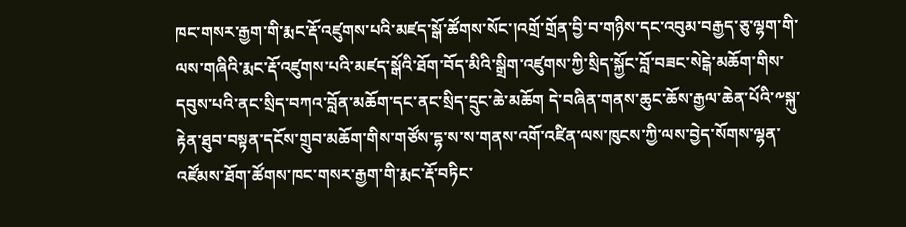ཁང་གསར་རྒྱག་གི་རྨང་རྡོ་འཛུགས་པའི་མཛད་སྒོ་ཚོགས་སོང་།འགྲོ་གྲོན་བྱི་བ་གཉིས་དང་འབུམ་བརྒྱད་ཅུ་ལྷག་གི་ལས་གཞིའི་རྨང་རྡོ་འཛུགས་པའི་མཛད་སྒོའི་ཐོག་བོད་མིའི་སྒྲིག་འཛུགས་ཀྱི་སྲིད་སྐྱོང་བློ་བཟང་སེངྒེ་མཆོག་གིས་དབུས་པའི་ནང་སྲིད་བཀའ་བློན་མཆོག་དང་ནང་སྲིད་དྲུང་ཆེ་མཆོག དེ་བཞིན་གནས་ཆུང་ཆོས་རྒྱལ་ཆེན་པོའི་༸སྐུ་རྟེན་ཐུབ་བསྟན་དངོས་གྲུབ་མཆོག་གིས་གཙོས་དྷ་ས་ས་གནས་འགོ་འཛིན་ལས་ཁུངས་ཀྱི་ལས་བྱེད་སོགས་ལྷན་འཛོམས་ཐོག་ཚོགས་ཁང་གསར་རྒྱག་གི་རྨང་རྡོ་བཏིང་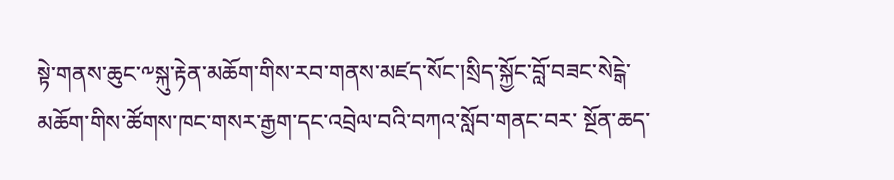སྟེ་གནས་ཆུང་༸སྐུ་རྟེན་མཆོག་གིས་རབ་གནས་མཛད་སོང་།སྲིད་སྐྱོང་བློ་བཟང་སེངྒེ་མཆོག་གིས་ཚོགས་ཁང་གསར་རྒྱག་དང་འབྲེལ་བའི་བཀའ་སློབ་གནང་བར་ སྔོན་ཆད་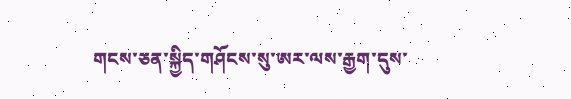གངས་ཅན་སྐྱིད་གཤོངས་སུ་ཨར་ལས་རྒྱག་དུས་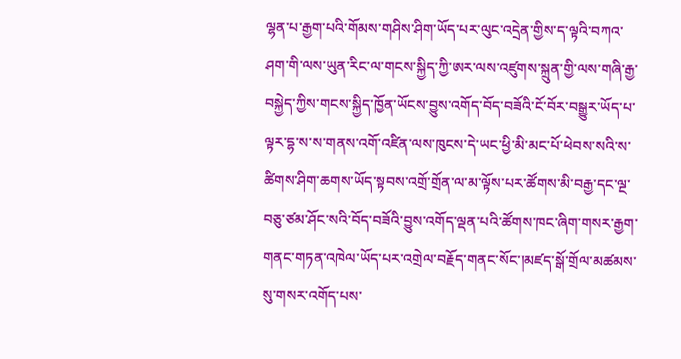ལྷན་པ་རྒྱག་པའི་གོམས་གཤིས་ཤིག་ཡོད་པར་ལུང་འདྲེན་གྱིས་ད་ལྟའི་བཀའ་ཤག་གི་ལས་ཡུན་རིང་ལ་གངས་སྐྱིད་ཀྱི་ཨར་ལས་འཛུགས་སྐྲུན་གྱི་ལས་གཞི་རྒྱ་བསྐྱེད་ཀྱིས་གངས་སྐྱིད་ཁྱོན་ཡོངས་བྱུས་འགོད་བོད་བཟོའི་ངོ་བོར་བསྒྱུར་ཡོད་པ་ལྟར་དྷ་ས་ས་གནས་འགོ་འཛིན་ལས་ཁུངས་དེ་ཡང་ཕྱི་མི་མང་པོ་ཕེབས་སའི་ས་ཚིགས་ཤིག་ཆགས་ཡོད་སྟབས་འགྲོ་གྲོན་ལ་མ་ལྟོས་པར་ཚོགས་མི་བརྒྱ་དང་ལྔ་བཅུ་ཙམ་ཤོང་སའི་བོད་བཟོའི་བྱུས་འགོད་ལྡན་པའི་ཚོགས་ཁང་ཞིག་གསར་རྒྱག་གནང་གཏན་འཁེལ་ཡོད་པར་འགྲེལ་བརྗོད་གནང་སོང་།མཛད་སྒོ་གྲོལ་མཚམས་སུ་གསར་འགོད་པས་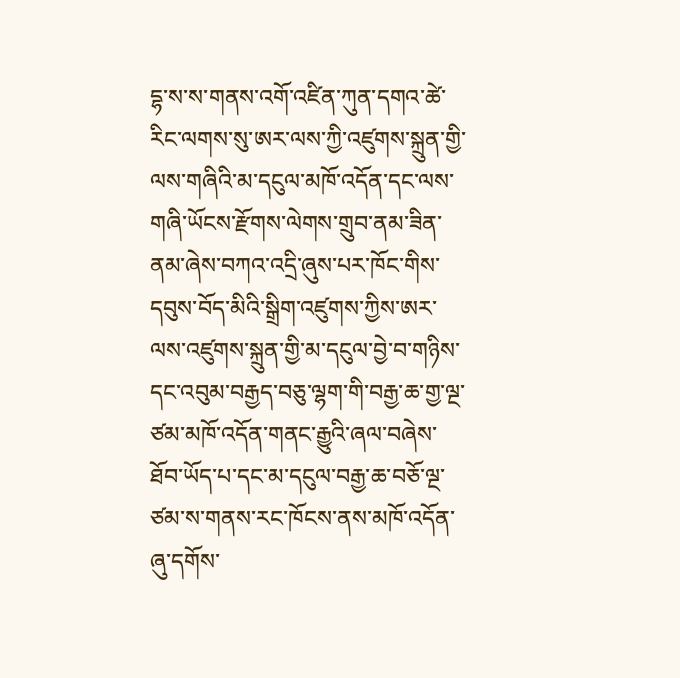དྷ་ས་ས་གནས་འགོ་འཛིན་ཀུན་དགའ་ཚེ་རིང་ལགས་སུ་ཨར་ལས་ཀྱི་འཛུགས་སྐྲུན་གྱི་ལས་གཞིའི་མ་དངུལ་མཁོ་འདོན་དང་ལས་གཞི་ཡོངས་རྫོགས་ལེགས་གྲུབ་ནམ་ཟིན་ནམ་ཞེས་བཀའ་འདྲི་ཞུས་པར་ཁོང་གིས་དབུས་བོད་མིའི་སྒྲིག་འཛུགས་ཀྱིས་ཨར་ལས་འཛུགས་སྐྲུན་གྱི་མ་དངུལ་བྱེ་བ་གཉིས་དང་འབུམ་བརྒྱད་བཅུ་ལྷག་གི་བརྒྱ་ཆ་གྱ་ལྔ་ཙམ་མཁོ་འདོན་གནང་རྒྱུའི་ཞལ་བཞེས་ཐོབ་ཡོད་པ་དང་མ་དངུལ་བརྒྱ་ཆ་བཅོ་ལྔ་ཙམ་ས་གནས་རང་ཁོངས་ནས་མཁོ་འདོན་ཞུ་དགོས་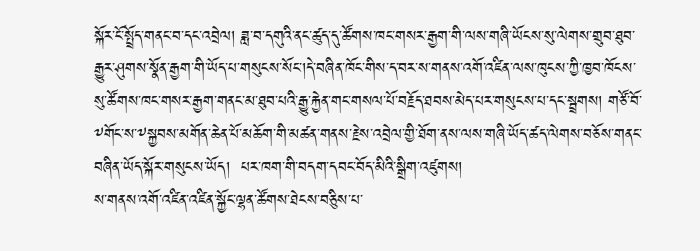སྐོར་ངོ་སྤྲོད་གནང་བ་དང་འབྲེལ། ཟླ་བ་དགུའི་ནང་ཚུད་དུ་ཚོགས་ཁང་གསར་རྒྱག་གི་ལས་གཞི་ཡོངས་སུ་ལེགས་གྲུབ་ཐུབ་རྒྱུར་ཤུགས་སྣོན་རྒྱག་གི་ཡོད་པ་གསུངས་སོང་།དེ་བཞིན་ཁོང་གིས་ད་བར་ས་གནས་འགོ་འཛིན་ལས་ཁུངས་ཀྱི་ཁྱབ་ཁོངས་སུ་ཚོགས་ཁང་གསར་རྒྱག་གནང་མ་ཐུབ་པའི་རྒྱུ་རྐྱེན་གང་གསལ་པོ་བརྗོད་ཐབས་མེད་པར་གསུངས་པ་དང་སྦྲགས། གཙོ་བོ་༸གོང་ས་༸སྐྱབས་མགོན་ཆེན་པོ་མཆོག་གི་མཚན་གནས་རྗེས་འབྲེལ་གྱི་ཐོག་ནས་ལས་གཞི་ཡོད་ཚད་ལེགས་བཅོས་གནང་བཞིན་ཡོད་སྐོར་གསུངས་ཡོད།  པར་ཁག་གི་བདག་དབང་བོད་མིའི་སྒྲིག་འཛུགས།
ས་གནས་འགོ་འཛིན་འཛིན་སྐྱོང་ལྷན་ཚོགས་ཐེངས་བཅིུས་པ་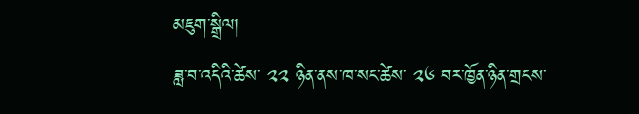མཇུག་སྒྲིལ།
ཟླ་བ་འདིའི་ཚེས་ ༢༢ ཉིན་ནས་ཁ་སང་ཚེས་ ༢༦ བར་ཁྱོན་ཉིན་གྲངས་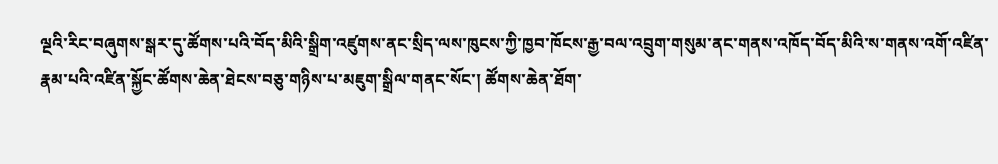ལྔའི་རིང་བཞུགས་སྒར་དུ་ཚོགས་པའི་བོད་མིའི་སྒྲིག་འཛུགས་ནང་སྲིད་ལས་ཁུངས་ཀྱི་ཁྱབ་ཁོངས་རྒྱ་བལ་འབྲུག་གསུམ་ནང་གནས་འཁོད་བོད་མིའི་ས་གནས་འགོ་འཛིན་རྣམ་པའི་འཛིན་སྐྱོང་ཚོགས་ཆེན་ཐེངས་བཅུ་གཉིས་པ་མཇུག་སྒྲིལ་གནང་སོང་། ཚོགས་ཆེན་ཐོག་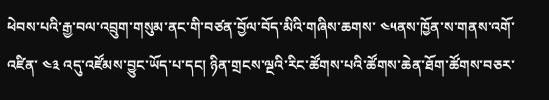ཕེབས་པའི་རྒྱ་བལ་འབྲུག་གསུམ་ནང་གི་བཙན་བྱོལ་བོད་མིའི་གཞིས་ཆགས་ ༤༥ནས་ཁྱོན་ས་གནས་འགོ་འཛིན་ ༤༣ འདུ་འཛོམས་བྱུང་ཡོད་པ་དང། ཉིན་གྲངས་ལྔའི་རིང་ཚོགས་པའི་ཚོགས་ཆེན་ཐོག་ཚོགས་བཅར་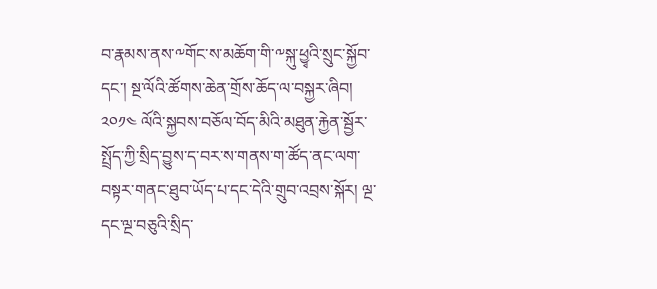བ་རྣམས་ནས་༸གོང་ས་མཆོག་གི་༸སྐུ་ཕྱྭའི་སྲུང་སྐྱོབ་དང་། སྔ་ལོའི་ཚོགས་ཆེན་གྲོས་ཆོད་ལ་བསྐྱར་ཞིབ། ༢༠༡༤ ལོའི་སྐྱབས་བཅོལ་བོད་མིའི་མཐུན་རྐྱེན་སྦྱོར་སྤྲོད་ཀྱི་སྲིད་བྱུས་ད་བར་ས་གནས་ག་ཚོད་ནང་ལག་བསྟར་གནང་ཐུབ་ཡོད་པ་དང་དེའི་གྲུབ་འབྲས་སྐོར། ལྔ་དང་ལྔ་བཅུའི་སྲིད་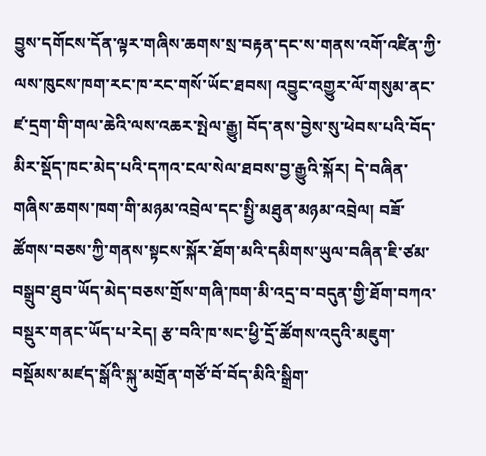བྱུས་དགོངས་དོན་ལྟར་གཞིས་ཆགས་སྲ་བརྟན་དང་ས་གནས་འགོ་འཛིན་ཀྱི་ལས་ཁུངས་ཁག་རང་ཁ་རང་གསོ་ཡོང་ཐབས། འབྱུང་འགྱུར་ལོ་གསུམ་ནང་ཛ་དྲག་གི་གལ་ཆེའི་ལས་འཆར་སྤེལ་རྒྱུ། བོད་ནས་བྱེས་སུ་ཕེབས་པའི་བོད་མིར་སྡོད་ཁང་མེད་པའི་དཀའ་ངལ་སེལ་ཐབས་བྱ་རྒྱུའི་སྐོར། དེ་བཞིན་གཞིས་ཆགས་ཁག་གི་མཉམ་འབྲེལ་དང་སྤྱི་མཐུན་མཉམ་འབྲེལ། བཟོ་ཚོགས་བཅས་ཀྱི་གནས་སྟངས་སྐོར་ཐོག་མའི་དམིགས་ཡུལ་བཞིན་ཇི་ཙམ་བསྒྲུབ་ཐུབ་ཡོད་མེད་བཅས་གྲོས་གཞི་ཁག་མི་འདྲ་བ་བདུན་གྱི་ཐོག་བཀའ་བསྡུར་གནང་ཡོད་པ་རེད། རྩ་བའི་ཁ་སང་ཕྱི་དྲོ་ཚོགས་འདུའི་མཇུག་བསྡོམས་མཛད་སྒོའི་སྐུ་མགྲོན་གཙོ་བོ་བོད་མིའི་སྒྲིག་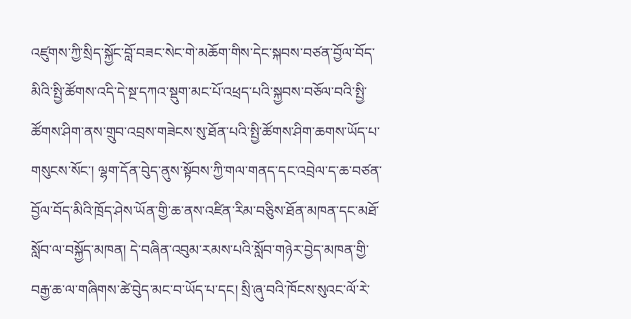འཛུགས་ཀྱི་སྲིད་སྐྱོང་བློ་བཟང་སེང་གེ་མཆོག་གིས་དེང་སྐབས་བཙན་བྱོལ་བོད་མིའི་སྤྱི་ཚོགས་འདི་དེ་སྔ་དཀའ་སྡུག་མང་པོ་འཕྲད་པའི་སྐྱབས་བཅོལ་བའི་སྤྱི་ཚོགས་ཤིག་ནས་གྲུབ་འབྲས་གཟེངས་སུ་ཐོན་པའི་སྤྱི་ཚོགས་ཤིག་ཆགས་ཡོད་པ་གསུངས་སོང་། ལྷག་དོན་བེུད་ནུས་སྟོབས་ཀྱི་གལ་གནད་དང་འབྲེལ་ད་ཆ་བཙན་བྱོལ་བོད་མིའི་ཁྲོད་ཤེས་ཡོན་གྱི་ཆ་ནས་འཛིན་རིམ་བཅིུས་ཐོན་མཁན་དང་མཐོ་སློབ་ལ་བསྐྱོད་མཁན། དེ་བཞིན་འབུམ་རམས་པའི་སློབ་གཉེར་བྱེད་མཁན་གྱི་བརྒྱ་ཆ་ལ་གཞིགས་ཚེ་བེུད་མང་བ་ཡོད་པ་དང། སྲི་ཞུ་བའི་ཁོངས་སུའང་ལོ་རེ་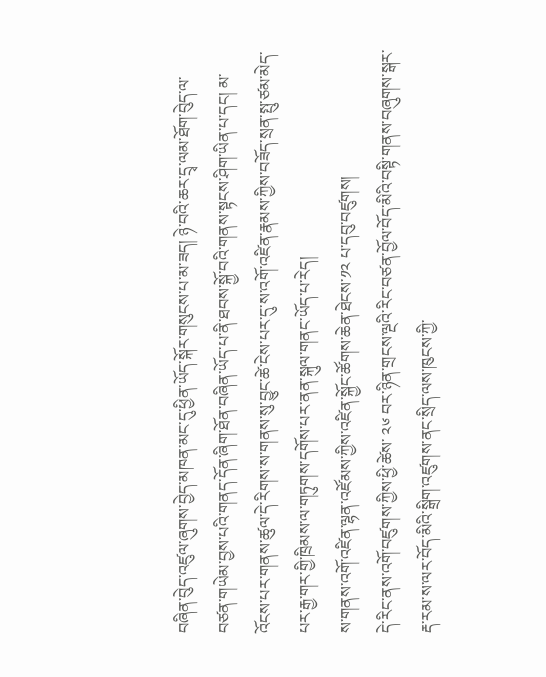བཞིན་བེུད་འཛུལ་ཞུགས་བྱེད་མཁན་མང་དུ་ཕྱིན་ཡོད་སྐོར་གསུངས་པ་མ་ཟད། ཉེ་བའི་ཆར་དྲྭ་ལམ་ཐོག་བེུད་ལ་བཙན་གཡེམ་བྱས་པའི་གནད་དོན་ཞིག་ཐོན་བཞིན་ཡོད་པ་ནི་ཐབས་སྐྱོ་བའི་གནས་སྟངས་ཤིག་ཡིན་པ་དང། མ་འོངས་པར་གནས་ཚུལ་དེ་རིགས་ས་གནས་སུ་བྱུང་ཚེ་ངེས་པར་དུ་ས་འགོ་འཛིན་རྣམས་ཀྱིས་བཟོད་སྲན་སྤུ་ཙམ་མེད་པར་རྒྱ་གར་གྱི་ཁྲིམས་ལ་གཏུགས་དགོས་པར་ནན་སྐུལ་གནང་ཡོད་པ་རེད།
ས་གནས་འགོ་འཛིན་ལྷན་འཛོམས་ཀྱིས་འཛིན་སྐྱོང་ཚོགས་ཆེན་ཐེངས་༡༢ པ་དབུ་བཛུགས།
དེ་རིང་ནས་འགོ་བཛུགས་ཀྱིས་ཕྱི་ཚེས་ ༢༦ བར་ཉིན་གྲངས་ལྔའི་རིང་བཙན་བྱོལ་བོད་མིའི་བསྟི་གནས་བཞུགས་སྒར་རྡ་རམ་ས་ལར་བོད་མིའི་སྒྲིག་འཛུགས་ནང་སྲིད་ལས་ཁུངས་ཀྱི་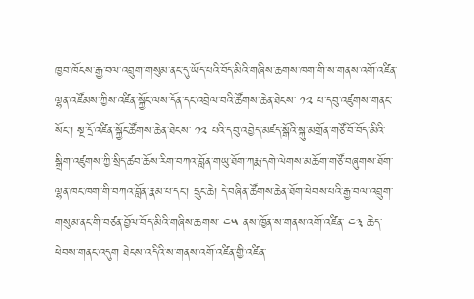ཁྱབ་ཁོངས་རྒྱ་བལ་འབྲུག་གསུམ་ནང་དུ་ཡོད་པའི་བོད་མིའི་གཞིས་ཆགས་ཁག་གི་ས་གནས་འགོ་འཛིན་ལྷན་འཛོམས་ཀྱིས་འཛིན་སྐྱོང་ལས་དོན་དང་འབྲེལ་བའི་ཚོགས་ཆེན་ཐེངས་ ༡༢ པ་དབུ་འཛུགས་གནང་སོང་། སྔ་དྲོ་འཛིན་སྐྱོང་ཚོགས་ཆེན་ཐེངས་ ༡༢ པའི་དབུ་འབྱེད་མཛད་སྒོའི་སྐུ་མགྲོན་གཙོ་བོ་བོད་མིའི་སྒྲིག་འཛུགས་ཀྱི་སྲིད་ཚབ་ཆོས་རིག་བཀའ་བློན་གཡུ་ཐོག་ཀརྨ་དགེ་ལེགས་མཆོག་གཙོ་བཞུགས་ཐོག་ལྷན་ཁང་ཁག་གི་བཀའ་བློན་རྣམ་པ་དང་། དྲུང་ཆེ། དེ་བཞིན་ཚོགས་ཆེན་ཐོག་ཕེབས་པའི་རྒྱ་བལ་འབྲུག་གསུམ་ནང་གི་བཙན་བྱོལ་བོད་མིའི་གཞིས་ཆགས་ ༤༥ ནས་ཁྱོན་ས་གནས་འགོ་འཛིན་ ༤༣ ཆེད་ཕེབས་གནང་འདུག ཐེངས་འདིའི་ས་གནས་འགོ་འཛིན་གྱི་འཛིན་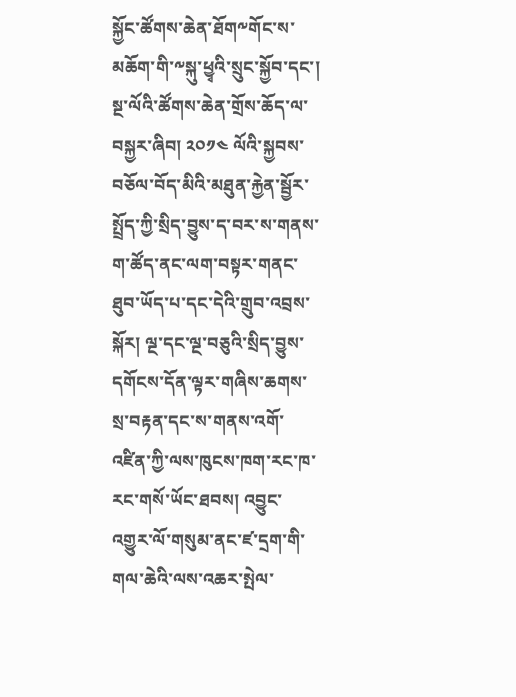སྐྱོང་ཚོགས་ཆེན་ཐོག༸གོང་ས་མཆོག་གི་༸སྐུ་ཕྱྭའི་སྲུང་སྐྱོབ་དང་། སྔ་ལོའི་ཚོགས་ཆེན་གྲོས་ཆོད་ལ་བསྐྱར་ཞིབ། ༢༠༡༤ ལོའི་སྐྱབས་བཅོལ་བོད་མིའི་མཐུན་རྐྱེན་སྦྱོར་སྤྲོད་ཀྱི་སྲིད་བྱུས་ད་བར་ས་གནས་ག་ཚོད་ནང་ལག་བསྟར་གནང་ཐུབ་ཡོད་པ་དང་དེའི་གྲུབ་འབྲས་སྐོར། ལྔ་དང་ལྔ་བཅུའི་སྲིད་བྱུས་དགོངས་དོན་ལྟར་གཞིས་ཆགས་སྲ་བརྟན་དང་ས་གནས་འགོ་འཛིན་ཀྱི་ལས་ཁུངས་ཁག་རང་ཁ་རང་གསོ་ཡོང་ཐབས། འབྱུང་འགྱུར་ལོ་གསུམ་ནང་ཛ་དྲག་གི་གལ་ཆེའི་ལས་འཆར་སྤེལ་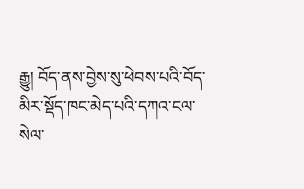རྒྱུ། བོད་ནས་བྱེས་སུ་ཕེབས་པའི་བོད་མིར་སྡོད་ཁང་མེད་པའི་དཀའ་ངལ་སེལ་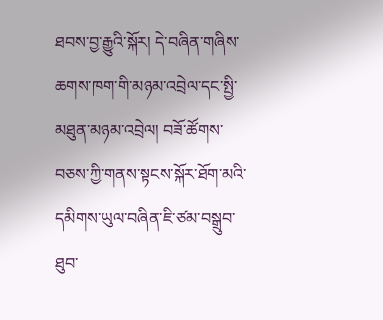ཐབས་བྱ་རྒྱུའི་སྐོར། དེ་བཞིན་གཞིས་ཆགས་ཁག་གི་མཉམ་འབྲེལ་དང་སྤྱི་མཐུན་མཉམ་འབྲེལ། བཟོ་ཚོགས་བཅས་ཀྱི་གནས་སྟངས་སྐོར་ཐོག་མའི་དམིགས་ཡུལ་བཞིན་ཇི་ཙམ་བསྒྲུབ་ཐུབ་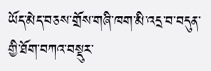ཡོད་མེད་བཅས་གྲོས་གཞི་ཁག་མི་འདྲ་བ་བདུན་གྱི་ཐོག་བཀའ་བསྡུར་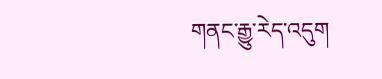གནང་རྒྱུ་རེད་འདུག